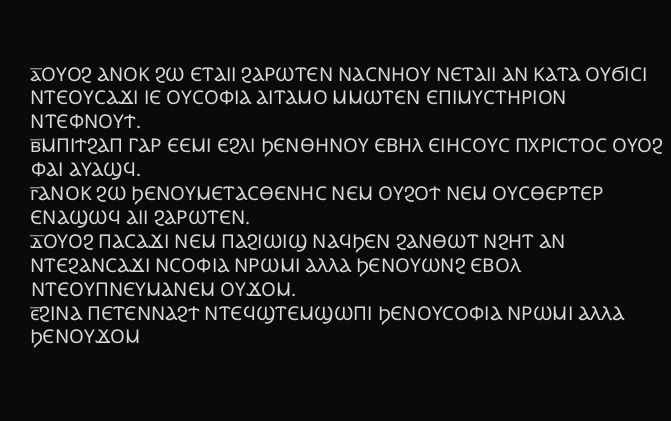ⲁ̅ⲞⲨⲞϨ ⲀⲚⲞⲔ ϨⲰ ⲈⲦⲀⲒⲒ ϨⲀⲢⲰⲦⲈⲚ ⲚⲀⲤⲚⲎⲞⲨ ⲚⲈⲦⲀⲒⲒ ⲀⲚ ⲔⲀⲦⲀ ⲞⲨϬⲒⲤⲒ ⲚⲦⲈⲞⲨⲤⲀϪⲒ ⲒⲈ ⲞⲨⲤⲞⲪⲒⲀ ⲀⲒⲦⲀⲘⲞ ⲘⲘⲰⲦⲈⲚ ⲈⲠⲒⲘⲨⲤⲦⲎⲢⲒⲞⲚ ⲚⲦⲈⲪⲚⲞⲨϮ.
ⲃ̅ⲘⲠⲒϮϨⲀⲠ ⲄⲀⲢ ⲈⲈⲘⲒ ⲈϨⲖⲒ ϦⲈⲚⲐⲎⲚⲞⲨ ⲈⲂⲎⲖ ⲈⲒⲎⲤⲞⲨⲤ ⲠⲬⲢⲒⲤⲦⲞⲤ ⲞⲨⲞϨ ⲪⲀⲒ ⲀⲨⲀϢϤ.
ⲅ̅ⲀⲚⲞⲔ ϨⲰ ϦⲈⲚⲞⲨⲘⲈⲦⲀⲤⲐⲈⲚⲎⲤ ⲚⲈⲘ ⲞⲨϨⲞϮ ⲚⲈⲘ ⲞⲨⲤⲐⲈⲢⲦⲈⲢ ⲈⲚⲀϢⲰϤ ⲀⲒⲒ ϨⲀⲢⲰⲦⲈⲚ.
ⲇ̅ⲞⲨⲞϨ ⲠⲀⲤⲀϪⲒ ⲚⲈⲘ ⲠⲀϨⲒⲰⲒϢ ⲚⲀϤϦⲈⲚ ϨⲀⲚⲐⲰⲦ ⲚϨⲎⲦ ⲀⲚ ⲚⲦⲈϨⲀⲚⲤⲀϪⲒ ⲚⲤⲞⲪⲒⲀ ⲚⲢⲰⲘⲒ ⲀⲖⲖⲀ ϦⲈⲚⲞⲨⲰⲚϨ ⲈⲂⲞⲖ ⲚⲦⲈⲞⲨⲠⲚⲈⲨⲘⲀⲚⲈⲘ ⲞⲨϪⲞⲘ.
ⲉ̅ϨⲒⲚⲀ ⲠⲈⲦⲈⲚⲚⲀϨϮ ⲚⲦⲈϤϢⲦⲈⲘϢⲰⲠⲒ ϦⲈⲚⲞⲨⲤⲞⲪⲒⲀ ⲚⲢⲰⲘⲒ ⲀⲖⲖⲀ ϦⲈⲚⲞⲨϪⲞⲘ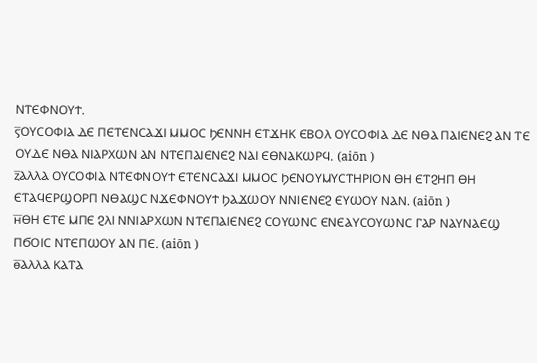ⲚⲦⲈⲪⲚⲞⲨϮ.
ⲋ̅ⲞⲨⲤⲞⲪⲒⲀ ⲆⲈ ⲠⲈⲦⲈⲚⲤⲀϪⲒ ⲘⲘⲞⲤ ϦⲈⲚⲚⲎ ⲈⲦϪⲎⲔ ⲈⲂⲞⲖ ⲞⲨⲤⲞⲪⲒⲀ ⲆⲈ ⲚⲐⲀ ⲠⲀⲒⲈⲚⲈϨ ⲀⲚ ⲦⲈ ⲞⲨⲆⲈ ⲚⲐⲀ ⲚⲒⲀⲢⲬⲰⲚ ⲀⲚ ⲚⲦⲈⲠⲀⲒⲈⲚⲈϨ ⲚⲀⲒ ⲈⲐⲚⲀⲔⲰⲢϤ. (aiōn )
ⲍ̅ⲀⲖⲖⲀ ⲞⲨⲤⲞⲪⲒⲀ ⲚⲦⲈⲪⲚⲞⲨϮ ⲈⲦⲈⲚⲤⲀϪⲒ ⲘⲘⲞⲤ ϦⲈⲚⲞⲨⲘⲨⲤⲦⲎⲢⲒⲞⲚ ⲐⲎ ⲈⲦϨⲎⲠ ⲐⲎ ⲈⲦⲀϤⲈⲢϢⲞⲢⲠ ⲚⲐⲀϢⲤ ⲚϪⲈⲪⲚⲞⲨϮ ϦⲀϪⲰⲞⲨ ⲚⲚⲒⲈⲚⲈϨ ⲈⲨⲰⲞⲨ ⲚⲀⲚ. (aiōn )
ⲏ̅ⲐⲎ ⲈⲦⲈ ⲘⲠⲈ ϨⲖⲒ ⲚⲚⲒⲀⲢⲬⲰⲚ ⲚⲦⲈⲠⲀⲒⲈⲚⲈϨ ⲤⲞⲨⲰⲚⲤ ⲈⲚⲈⲀⲨⲤⲞⲨⲰⲚⲤ ⲄⲀⲢ ⲚⲀⲨⲚⲀⲈϢ ⲠϬⲞⲒⲤ ⲚⲦⲈⲠⲰⲞⲨ ⲀⲚ ⲠⲈ. (aiōn )
ⲑ̅ⲀⲖⲖⲀ ⲔⲀⲦⲀ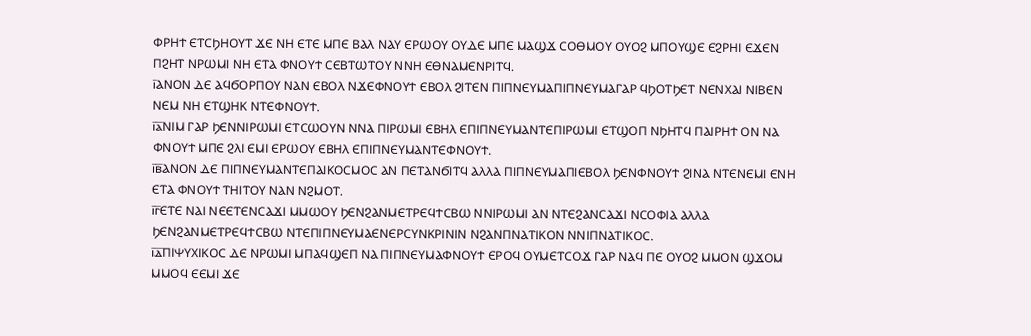ⲪⲢⲎϮ ⲈⲦⲤϦⲎⲞⲨⲦ ϪⲈ ⲚⲎ ⲈⲦⲈ ⲘⲠⲈ ⲂⲀⲖ ⲚⲀⲨ ⲈⲢⲰⲞⲨ ⲞⲨⲆⲈ ⲘⲠⲈ ⲘⲀϢϪ ⲤⲞⲐⲘⲞⲨ ⲞⲨⲞϨ ⲘⲠⲞⲨϢⲈ ⲈϨⲢⲎⲒ ⲈϪⲈⲚ ⲠϨⲎⲦ ⲚⲢⲰⲘⲒ ⲚⲎ ⲈⲦⲀ ⲪⲚⲞⲨϮ ⲤⲈⲂⲦⲰⲦⲞⲨ ⲚⲚⲎ ⲈⲐⲚⲀⲘⲈⲚⲢⲒⲦϤ.
ⲓ̅ⲀⲚⲞⲚ ⲆⲈ ⲀϤϬⲞⲢⲠⲞⲨ ⲚⲀⲚ ⲈⲂⲞⲖ ⲚϪⲈⲪⲚⲞⲨϮ ⲈⲂⲞⲖ ϨⲒⲦⲈⲚ ⲠⲒⲠⲚⲈⲨⲘⲀⲠⲒⲠⲚⲈⲨⲘⲀⲄⲀⲢ ϤϦⲞⲦϦⲈⲦ ⲚⲈⲚⲬⲀⲒ ⲚⲒⲂⲈⲚ ⲚⲈⲘ ⲚⲎ ⲈⲦϢⲎⲔ ⲚⲦⲈⲪⲚⲞⲨϮ.
ⲓ̅ⲁ̅ⲚⲒⲘ ⲄⲀⲢ ϦⲈⲚⲚⲒⲢⲰⲘⲒ ⲈⲦⲤⲰⲞⲨⲚ ⲚⲚⲀ ⲠⲒⲢⲰⲘⲒ ⲈⲂⲎⲖ ⲈⲠⲒⲠⲚⲈⲨⲘⲀⲚⲦⲈⲠⲒⲢⲰⲘⲒ ⲈⲦϢⲞⲠ ⲚϦⲎⲦϤ ⲠⲀⲒⲢⲎϮ ⲞⲚ ⲚⲀ ⲪⲚⲞⲨϮ ⲘⲠⲈ ϨⲖⲒ ⲈⲘⲒ ⲈⲢⲰⲞⲨ ⲈⲂⲎⲖ ⲈⲠⲒⲠⲚⲈⲨⲘⲀⲚⲦⲈⲪⲚⲞⲨϮ.
ⲓ̅ⲃ̅ⲀⲚⲞⲚ ⲆⲈ ⲠⲒⲠⲚⲈⲨⲘⲀⲚⲦⲈⲠⲀⲒⲔⲞⲤⲘⲞⲤ ⲀⲚ ⲠⲈⲦⲀⲚϬⲒⲦϤ ⲀⲖⲖⲀ ⲠⲒⲠⲚⲈⲨⲘⲀⲠⲒⲈⲂⲞⲖ ϦⲈⲚⲪⲚⲞⲨϮ ϨⲒⲚⲀ ⲚⲦⲈⲚⲈⲘⲒ ⲈⲚⲎ ⲈⲦⲀ ⲪⲚⲞⲨϮ ⲦⲎⲒⲦⲞⲨ ⲚⲀⲚ ⲚϨⲘⲞⲦ.
ⲓ̅ⲅ̅ⲈⲦⲈ ⲚⲀⲒ ⲚⲈⲈⲦⲈⲚⲤⲀϪⲒ ⲘⲘⲰⲞⲨ ϦⲈⲚϨⲀⲚⲘⲈⲦⲢⲈϤϮⲤⲂⲰ ⲚⲚⲒⲢⲰⲘⲒ ⲀⲚ ⲚⲦⲈϨⲀⲚⲤⲀϪⲒ ⲚⲤⲞⲪⲒⲀ ⲀⲖⲖⲀ ϦⲈⲚϨⲀⲚⲘⲈⲦⲢⲈϤϮⲤⲂⲰ ⲚⲦⲈⲠⲒⲠⲚⲈⲨⲘⲀⲈⲚⲈⲢⲤⲨⲚⲔⲢⲒⲚⲒⲚ ⲚϨⲀⲚⲠⲚⲀⲦⲒⲔⲞⲚ ⲚⲚⲒⲠⲚⲀⲦⲒⲔⲞⲤ.
ⲓ̅ⲇ̅ⲠⲒⲮⲨⲬⲒⲔⲞⲤ ⲆⲈ ⲚⲢⲰⲘⲒ ⲘⲠⲀϤϢⲈⲠ ⲚⲀ ⲠⲒⲠⲚⲈⲨⲘⲀⲪⲚⲞⲨϮ ⲈⲢⲞϤ ⲞⲨⲘⲈⲦⲤⲞϪ ⲄⲀⲢ ⲚⲀϤ ⲠⲈ ⲞⲨⲞϨ ⲘⲘⲞⲚ ϢϪⲞⲘ ⲘⲘⲞϤ ⲈⲈⲘⲒ ϪⲈ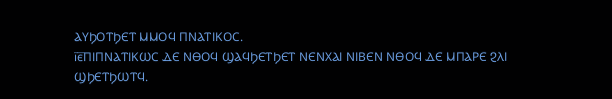ⲀⲨϦⲞⲦϦⲈⲦ ⲘⲘⲞϤ ⲠⲚⲀⲦⲒⲔⲞⲤ.
ⲓ̅ⲉ̅ⲠⲒⲠⲚⲀⲦⲒⲔⲰⲤ ⲆⲈ ⲚⲐⲞϤ ϢⲀϤϦⲈⲦϦⲈⲦ ⲚⲈⲚⲬⲀⲒ ⲚⲒⲂⲈⲚ ⲚⲐⲞϤ ⲆⲈ ⲘⲠⲀⲢⲈ ϨⲖⲒ ϢϦⲈⲦϦⲰⲦϤ.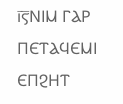ⲓ̅ⲋ̅ⲚⲒⲘ ⲄⲀⲢ ⲠⲈⲦⲀϤⲈⲘⲒ ⲈⲠϨⲎⲦ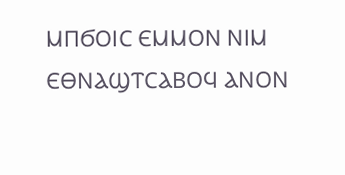ⲘⲠϬⲞⲒⲤ ⲈⲘⲘⲞⲚ ⲚⲒⲘ ⲈⲐⲚⲀϢⲦⲤⲀⲂⲞϤ ⲀⲚⲞⲚ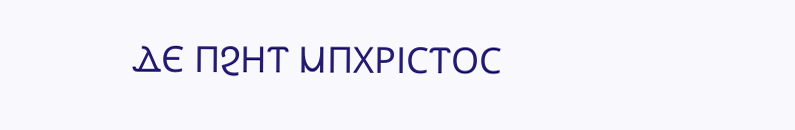ⲆⲈ ⲠϨⲎⲦ ⲘⲠⲬⲢⲒⲤⲦⲞⲤ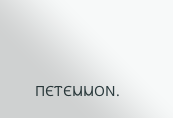ⲠⲈⲦⲈⲘⲘⲞⲚ.